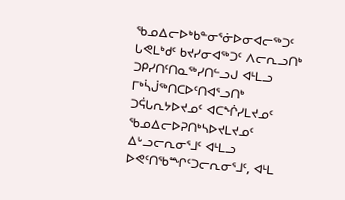ᖃᓄᐃᓕᐅᒃᑲᓐᓂᕐᓃᐅᓂᐊᓕᖅᑐᑦ ᒐᕙᒪᒃᑯᑦ ᑲᔪᓯᓂᐊᖅᑐᑦ ᐱᓕᕆᓗᑎᒃ ᑐᑭᓯᑎᑦᑎᓇᖅᓯᑎᓪᓗᒍ ᐊᒻᒪᓗ ᒥᒃᓵᒎᖅᑎᑕᐅᑦᑎᐊᕐᓗᑎᒃ ᑐᕌᒐᕆᔭᐅᔪᓄᑦ ᐊᑕᖐᓯᒪᔪᓄᑦ ᖃᓄᐃᓕᐅᕈᑎᒃᓴᐅᔪᒪᔪᓄᑦ ᐃᒡᓗᓕᕆᓂᕐᒧᑦ ᐊᒻᒪᓗ ᐅᕙᑦᑎᖃᙱᑦᑐᓕᕆᓂᕐᒧᑦ, ᐊᒻᒪ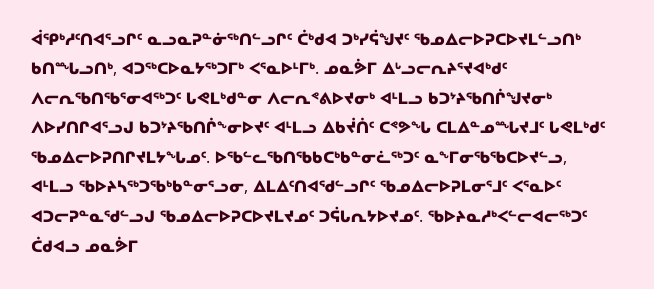ᐋᕿᒃᓱᑦᑎᐊᕐᓗᒋᑦ ᓇᓗᓇᕈᓐᓃᖅᑎᓪᓗᒋᑦ ᑖᒃᑯᐊ ᑐᒃᓯᕌᖑᔪᑦ ᖃᓄᐃᓕᐅᕈᑕᐅᔪᒪᓪᓗᑎᒃ ᑲᑎᙵᓗᑎᒃ, ᐊᑐᖅᑕᐅᓇᔭᖅᑐᒥᒃ ᐸᕐᓇᐅᒻᒥᒃ. ᓄᓇᕘᒥ ᐃᒡᓗᓕᕆᔨᕐᔪᐊᒃᑯᑦ ᐱᓕᕆᖃᑎᖃᕐᓂᐊᖅᑐᑦ ᒐᕙᒪᒃᑯᓐᓂ ᐱᓕᕆᕝᕕᐅᔪᓂᒃ ᐊᒻᒪᓗ ᑲᑐᔾᔨᖃᑎᒌᖑᔪᓂᒃ ᐱᐅᓯᑎᒋᐊᕐᓗᒍ ᑲᑐᔾᔨᖃᑎᒌᖕᓂᐅᔪᑦ ᐊᒻᒪᓗ ᐃᑲᔫᑏᑦ ᑕᕝᕗᖓ ᑕᒪᐃᓐᓄᙵᔪᒧᑦ ᒐᕙᒪᒃᑯᑦ ᖃᓄᐃᓕᐅᕈᑎᒋᔪᒪᔭᖓᓄᑦ. ᐅᖃᓪᓚᖃᑎᖃᑲᑕᒃᑲᓐᓂᓛᖅᑐᑦ ᓇᖕᒥᓂᖃᖃᑕᐅᔪᓪᓗ, ᐊᒻᒪᓗ ᖃᐅᔨᓴᖅᑐᖃᒃᑲᓐᓂᕐᓗᓂ, ᐃᒪᐃᑦᑎᐊᖁᓪᓗᒋᑦ ᖃᓄᐃᓕᐅᕈᒪᓂᕐᒧᑦ ᐸᕐᓇᐅᑦ ᐊᑐᓕᕈᓐᓇᖁᓪᓗᒍ ᖃᓄᐃᓕᐅᕈᑕᐅᔪᒪᔪᓄᑦ ᑐᕌᒐᕆᔭᐅᔪᓄᑦ. ᖃᐅᔨᓇᓱᒃᐸᓪᓕᐊᓕᖅᑐᑦ ᑖᑯᐊᓗ ᓄᓇᕘᒥ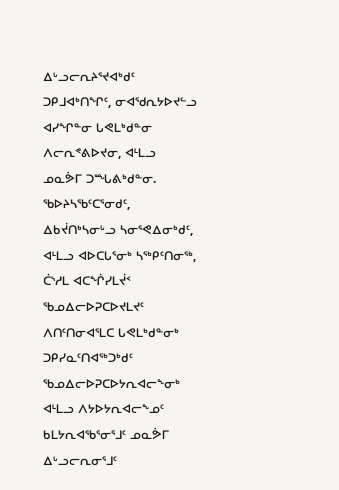ᐃᒡᓗᓕᕆᔨᕐᔪᐊᒃᑯᑦ ᑐᑭᒧᐊᒃᑎᖏᑦ, ᓂᐊᖁᕆᔭᐅᔪᓪᓗ ᐊᓯᖏᓐᓂ ᒐᕙᒪᒃᑯᓐᓂ ᐱᓕᕆᕝᕕᐅᔪᓂ, ᐊᒻᒪᓗ ᓄᓇᕘᒥ ᑐᙵᕕᒃᑯᓐᓂ. ᖃᐅᔨᓴᖃᑦᑕᕐᓂᑯᑦ, ᐃᑲᔫᑎᒃᓴᓂᒡᓗ ᓴᓂᕐᕙᐃᓂᒃᑯᑦ, ᐊᒻᒪᓗ ᐊᐅᑕᒐᕐᓂᒃ ᓴᖅᑭᑦᑎᓂᖅ, ᑖᔅᓱᒪ ᐊᑕᖐᓯᒪᔫᑉ ᖃᓄᐃᓕᐅᕈᑕᐅᔪᒪᔪᑦ ᐱᑎᑦᑎᓂᐊᕐᒪᑕ ᒐᕙᒪᒃᑯᓐᓂᒃ ᑐᑭᓯᓇᑦᑎᐊᖅᑐᒃᑯᑦ ᖃᓄᐃᓕᐅᕈᑕᐅᔭᕆᐊᓕᖕᓂᒃ ᐊᒻᒪᓗ ᐱᔭᐅᔭᕆᐊᓕᖕᓄᑦ ᑲᒪᔭᕆᐊᖃᕐᓂᕐᒧᑦ ᓄᓇᕘᒥ ᐃᒡᓗᓕᕆᓂᕐᒧᑦ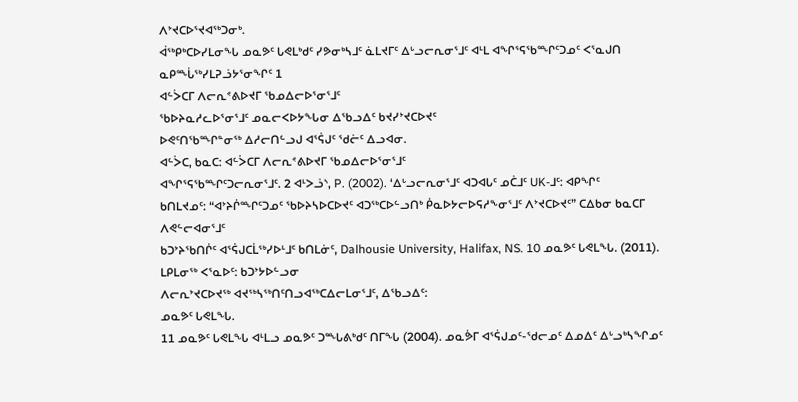ᐱᔾᔪᑕᐅᕐᔪᐊᖅᑐᓂᒃ.
ᐋᖅᑭᒃᑕᐅᓯᒪᓂᖓ ᓄᓇᕗᑦ ᒐᕙᒪᒃᑯᑦ ᓯᕗᓂᒃᓴᒧᑦ ᓈᒪᔪᒥᑦ ᐃᒡᓗᓕᕆᓂᕐᒧᑦ ᐊᒻᒪ ᐊᖏᕐᕋᖃᙱᑦᑐᓄᑦ ᐸᕐᓇᒍᑎ
ᓇᑭᙶᖅᓯᒪᕈᓘᔭᕐᓂᖏᑦ 1
ᐊᓪᐴᑕᒥ ᐱᓕᕆᕝᕕᐅᔪᒥ ᖃᓄᐃᓕᐅᕐᓂᕐᒧᑦ
ᖃᐅᔨᓇᓱᓚᐅᕐᓂᕐᒧᑦ ᓄᓇᓕᐸᐅᔭᖓᓂ ᐃᖃᓗᐃᑦ ᑲᔪᓯᔾᔪᑕᐅᔪᑦ
ᐅᕙᑦᑎᖃᙱᓐᓂᖅ ᐃᓱᓕᑎᓪᓗᒍ ᐊᕐᕌᒍᑦ ᖁᓖᑦ ᐃᓗᐊᓂ.
ᐊᓪᐴᑕ, ᑲᓇᑕ: ᐊᓪᐴᑕᒥ ᐱᓕᕆᕝᕕᐅᔪᒥ ᖃᓄᐃᓕᐅᕐᓂᕐᒧᑦ
ᐊᖏᕐᕋᖃᙱᑦᑐᓕᕆᓂᕐᒧᑦ. 2 ᐊᒻᐳᓘᔅ, P. (2002). ‘ᐃᒡᓗᓕᕆᓂᕐᒧᑦ ᐊᑐᐊᒐᑦ ᓄᑖᒧᑦ UK-ᒧᑦ: ᐊᑭᖏᑦ
ᑲᑎᒪᔪᓄᑦ: “ᐊᔾᔨᒌᙱᑦᑐᓄᑦ ᖃᐅᔨᓴᐅᑕᐅᔪᑦ ᐊᑐᖅᑕᐅᓪᓗᑎᒃ ᑮᓇᐅᔭᓕᐅᕋᓱᖕᓂᕐᒧᑦ ᐱᔾᔪᑕᐅᔪᑦ” ᑕᐃᑲᓂ ᑲᓇᑕᒥ ᐱᕙᓪᓕᐊᓂᕐᒧᑦ
ᑲᑐᔾᔨᖃᑎᒌᑦ ᐊᕐᕌᒍᑕᒫᖅᓯᐅᒻᒧᑦ ᑲᑎᒪᓃᑦ, Dalhousie University, Halifax, NS. 10 ᓄᓇᕗᑦ ᒐᕙᒪᖓ. (2011). ᒪᑭᒪᓂᖅ ᐸᕐᓇᐅᑦ: ᑲᑐᔾᔭᐅᓪᓗᓂ
ᐱᓕᕆᔾᔪᑕᐅᔪᖅ ᐊᔪᖅᓴᖅᑎᑦᑎᓗᐊᖅᑕᐃᓕᒪᓂᕐᒧᑦ, ᐃᖃᓗᐃᑦ:
ᓄᓇᕗᑦ ᒐᕙᒪᖓ.
11 ᓄᓇᕗᑦ ᒐᕙᒪᖓ ᐊᒻᒪᓗ ᓄᓇᕗᑦ ᑐᙵᕕᒃᑯᑦ ᑎᒥᖓ (2004). ᓄᓇᕘᒥ ᐊᕐᕌᒍᓄᑦ-ᖁᓕᓄᑦ ᐃᓄᐃᑦ ᐃᒡᓗᒃᓴᖏᓄᑦ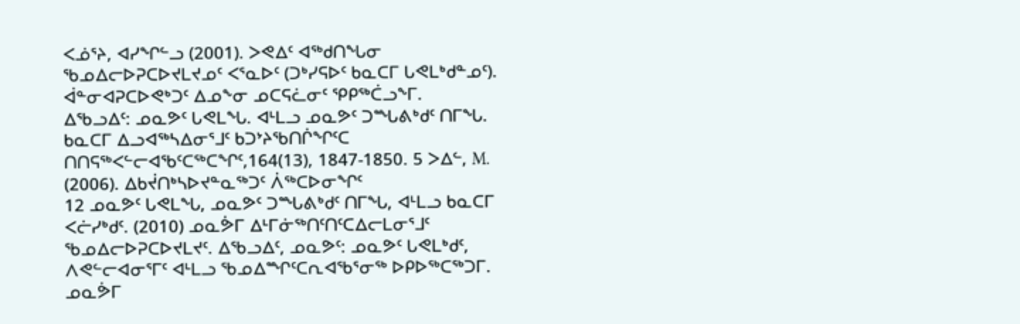ᐸᓅᕐᔨ, ᐊᓯᖏᓪᓗ (2001). ᐳᕙᐃᑦ ᐊᖅᑯᑎᖓᓂ
ᖃᓄᐃᓕᐅᕈᑕᐅᔪᒪᔪᓄᑦ ᐸᕐᓇᐅᑦ (ᑐᒃᓯᕋᐅᑦ ᑲᓇᑕᒥ ᒐᕙᒪᒃᑯᓐᓄᑦ).
ᐋᓐᓂᐊᕈᑕᐅᕙᒃᑐᑦ ᐃᓄᖕᓂ ᓄᑕᕋᓛᓂᑦ ᕿᑭᖅᑖᓗᖕᒥ.
ᐃᖃᓗᐃᑦ: ᓄᓇᕗᑦ ᒐᕙᒪᖓ. ᐊᒻᒪᓗ ᓄᓇᕗᑦ ᑐᙵᕕᒃᑯᑦ ᑎᒥᖓ.
ᑲᓇᑕᒥ ᐃᓗᐊᖅᓴᐃᓂᕐᒧᑦ ᑲᑐᔾᔨᖃᑎᒌᖏᑦᑕ ᑎᑎᕋᖅᐸᓪᓕᐊᖃᑦᑕᖅᑕᖏᑦ,164(13), 1847-1850. 5 ᐳᐃᓪ, M. (2006). ᐃᑲᔫᑎᒃᓴᐅᔪᓐᓇᖅᑐᑦ ᐲᖅᑕᐅᓂᖏᑦ
12 ᓄᓇᕗᑦ ᒐᕙᒪᖓ, ᓄᓇᕗᑦ ᑐᙵᕕᒃᑯᑦ ᑎᒥᖓ, ᐊᒻᒪᓗ ᑲᓇᑕᒥ ᐸᓖᓯᒃᑯᑦ. (2010) ᓄᓇᕘᒥ ᐃᒻᒥᓃᖅᑎᑦᑎᑦᑕᐃᓕᒪᓂᕐᒧᑦ ᖃᓄᐃᓕᐅᕈᑕᐅᔪᒪᔪᑦ. ᐃᖃᓗᐃᑦ, ᓄᓇᕗᑦ: ᓄᓇᕗᑦ ᒐᕙᒪᒃᑯᑦ,
ᐱᕙᓪᓕᐊᓂᕐᒥᑦ ᐊᒻᒪᓗ ᖃᓄᐃᙱᑦᑕᕆᐊᖃᕐᓂᖅ ᐅᑭᐅᖅᑕᖅᑐᒥ.
ᓄᓇᕘᒥ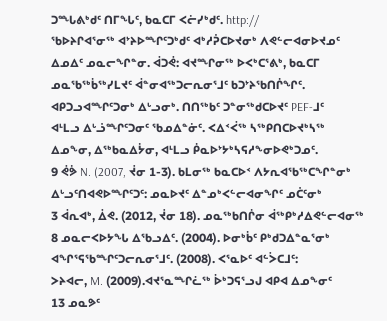ᑐᙵᕕᒃᑯᑦ ᑎᒥᖓᑦ, ᑲᓇᑕᒥ ᐸᓖᓯᒃᑯᑦ. http://
ᖃᐅᔨᒋᐊᕐᓂᖅ ᐊᔾᔨᐅᙱᑦᑐᒃᑯᑦ ᐊᒃᓱᕉᑕᐅᔪᓂᒃ ᐱᕙᓪᓕᐊᓂᐅᔪᓄᑦ
ᐃᓄᐃᑦ ᓄᓇᓕᖏᓐᓂ. ᐋᑐᕚ: ᐊᔪᙱᓂᖅ ᐅᐸᒃᑕᕐᕕᒃ, ᑲᓇᑕᒥ
ᓄᓇᖃᖅᑳᖅᓯᒪᔪᑦ ᐋᓐᓂᐊᖅᑐᓕᕆᓂᕐᒧᑦ ᑲᑐᔾᔨᖃᑎᒌᖏᑦ.
ᐊᑭᑐᓗᐊᙱᑦᑐᓂᒃ ᐃᒡᓗᓂᒃ. ᑎᑎᖅᑲᑦ ᑐᓐᓂᖅᑯᑕᐅᔪᑦ PEF-ᒧᑦ
ᐊᒻᒪᓗ ᐃᒡᓘᙱᑦᑐᓂᑦ ᖃᓄᐃᓐᓃᑦ. ᐸᐃᑉᐹᖅ ᓴᖅᑭᑎᑕᐅᔪᒃᓴᖅ
ᐃᓄᖕᓂ, ᐃᖅᑲᓇᐃᔮᓂ, ᐊᒻᒪᓗ ᑮᓇᐅᔾᔭᒃᓴᕋᓱᖕᓂᐅᕙᒃᑐᓄᑦ.
9 ᕚᕘ N. (2007, ᔫᓂ 1-3). ᑲᒪᓂᖅ ᑲᓇᑕᐅᑉ ᐱᔭᕆᐊᖃᖅᑕᖏᓐᓂᒃ
ᐃᒡᓗᑦᑎᐊᕙᐅᙱᑦᑐᑦ: ᓄᓇᐅᔪᑦ ᐃᓐᓄᒃᐸᓪᓕᐊᓂᖏᑦ ᓄᑖᑦᓂᒃ
3 ᐋᕆᐊᒃ, ᐄᕙ. (2012, ᔫᓂ 18). ᓄᓇᖅᑲᑎᒌᓂ ᐋᖅᑭᒃᓱᐃᕙᓪᓕᐊᓂᖅ
8 ᓄᓇᓕᐸᐅᔭᖓ ᐃᖃᓗᐃᑦ. (2004). ᐅᓂᒃᑳᑦ ᑭᒃᑯᑐᐃᓐᓇᕐᓂᒃ
ᐊᖏᕐᕋᖃᙱᑦᑐᓕᕆᓂᕐᒧᑦ. (2008). ᐸᕐᓇᐅᑦ ᐊᓪᐴᑕᒧᑦ:
ᐳᔨᐊᓕ, M. (2009).ᐊᔪᕐᓇᙱᓛᖅ ᐆᒃᑐᕋᕐᓗᒍ ᐊᑭᐊ ᐃᓄᖕᓂᑦ
13 ᓄᓇᕗᑦ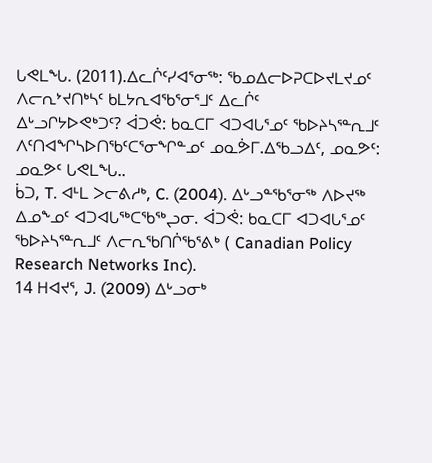ᒐᕙᒪᖓ. (2011).ᐃᓚᒌᑦᓯᐊᕐᓂᖅ: ᖃᓄᐃᓕᐅᕈᑕᐅᔪᒪᔪᓄᑦ ᐱᓕᕆᔾᔪᑎᒃᓴᑦ ᑲᒪᔭᕆᐊᖃᕐᓂᕐᒧᑦ ᐃᓚᒌᑦ
ᐃᒡᓗᒋᔭᐅᕙᒃᑐᑦ? ᐋᑐᕚ: ᑲᓇᑕᒥ ᐊᑐᐊᒐᕐᓄᑦ ᖃᐅᔨᓴᕐᓐᕆᒧᑦ
ᐱᑦᑎᐊᖏᓴᐅᑎᖃᑦᑕᕐᓂᖏᓐᓄᑦ ᓄᓇᕘᒥ.ᐃᖃᓗᐃᑦ, ᓄᓇᕗᑦ:
ᓄᓇᕗᑦ ᒐᕙᒪᖓ..
ᑳᑐ, T. ᐊᒻᒪ ᐳᓕᕕᓱᒃ, C. (2004). ᐃᒡᓗᓐᖃᕐᓂᖅ ᐱᐅᔪᖅ ᐃᓄᖕᓄᑦ ᐊᑐᐊᒐᖅᑕᖃᖅᖢᓂ. ᐋᑐᕚ: ᑲᓇᑕᒥ ᐊᑐᐊᒐᕐᓄᑦ ᖃᐅᔨᓴᕐᓐᕆᒧᑦ ᐱᓕᕆᖃᑎᒌᖃᕐᕕᒃ ( Canadian Policy Research Networks Inc).
14 ᕼᐊᔪᕐ, J. (2009) ᐃᒡᓗᓂᒃ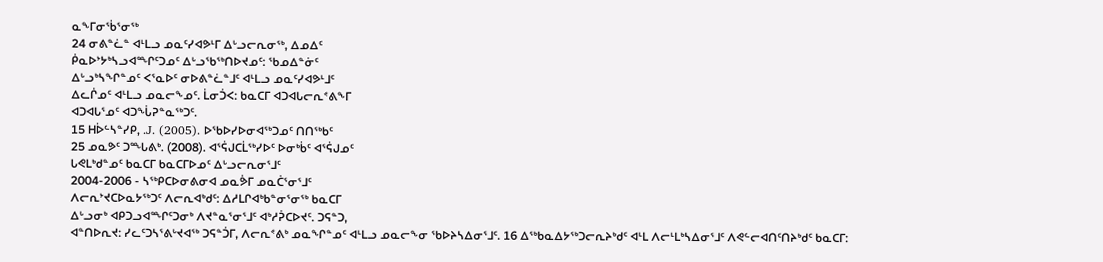ᓇᖕᒥᓂᖄᕐᓂᖅ
24 ᓂᕕᓐᓛᓐ ᐊᒻᒪᓗ ᓄᓇᑦᓯᐊᕗᒻᒥ ᐃᒡᓗᓕᕆᓂᖅ, ᐃᓄᐃᑦ
ᑮᓇᐅᔾᔭᒃᓴᓗᐊᙱᑦᑐᓄᑦ ᐃᒡᓗᖃᖅᑎᐅᔪᓄᑦ: ᖃᓄᐃᓐᓃᑦ
ᐃᒡᓗᒃᓴᖏᓐᓄᑦ ᐸᕐᓇᐅᑦ ᓂᐅᕕᓐᓛᓐᒧᑦ ᐊᒻᒪᓗ ᓄᓇᑦᓯᐊᕗᒻᒧᑦ
ᐃᓚᒌᓄᑦ ᐊᒻᒪᓗ ᓄᓇᓕᖕᓄᑦ. ᒫᓂᑑᐸ: ᑲᓇᑕᒥ ᐊᑐᐊᒐᓕᕆᕝᕕᖕᒥ
ᐊᑐᐊᒐᕐᓄᑦ ᐊᑐᖔᕈᓐᓇᖅᑐᑦ.
15 ᕼᐆᓪᓴᓐᓯᑭ, .J. (2005). ᐅᖃᐅᓯᐅᓂᐊᖅᑐᓄᑦ ᑎᑎᖅᑲᑦ
25 ᓄᓇᕗᑦ ᑐᙵᕕᒃ. (2008). ᐊᕐᕌᒍᑕᒫᖅᓯᐅᑦ ᐅᓂᒃᑳᑦ ᐊᕐᕌᒍᓄᑦ
ᒐᕙᒪᒃᑯᓐᓄᑦ ᑲᓇᑕᒥ ᑲᓇᑕᒥᐅᓄᑦ ᐃᒡᓗᓕᕆᓂᕐᒧᑦ
2004-2006 - ᓴᖅᑭᑕᐅᓂᕕᓂᐊ ᓄᓇᕘᒥ ᓄᓇᑖᕐᓂᕐᒧᑦ
ᐱᓕᕆᔾᔪᑕᐅᓇᔭᖅᑐᑦ ᐱᓕᕆᐊᒃᑯᑦ: ᐃᓱᒪᒋᐊᒃᑲᓐᓂᕐᓂᖅ ᑲᓇᑕᒥ
ᐃᒡᓗᓂᒃ ᐊᑭᑐᓗᐊᙱᑦᑐᓂᒃ ᐱᔪᓐᓇᕐᓂᕐᒧᑦ ᐊᒃᓱᕉᑕᐅᔪᑦ. ᑐᕋᓐᑐ,
ᐊᓐᑎᐅᕆᔪ: ᓯᓚᑦᑐᓴᕐᕕᒡᔪᐊᖅ ᑐᕋᓐᑑᒥ, ᐱᓕᕆᕝᕕᒃ ᓄᓇᖏᓐᓄᑦ ᐊᒻᒪᓗ ᓄᓇᓕᖕᓂ ᖃᐅᔨᓴᐃᓂᕐᒧᑦ. 16 ᐃᖅᑲᓇᐃᔭᖅᑐᓕᕆᔨᒃᑯᑦ ᐊᒻᒪ ᐱᓕᒻᒪᒃᓴᐃᓂᕐᒧᑦ ᐱᕙᓪᓕᐊᑎᑦᑎᔨᒃᑯᑦ ᑲᓇᑕᒥ: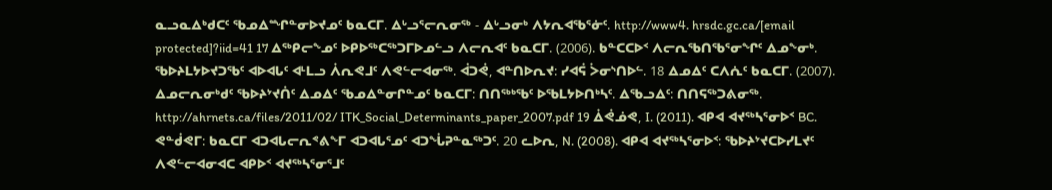ᓇᓗᓇᐃᒃᑯᑕᑦ ᖃᓄᐃᙱᓐᓂᐅᔪᓄᑦ ᑲᓇᑕᒥ. ᐃᒡᓗᕐᓕᕆᓂᖅ - ᐃᒡᓗᓂᒃ ᐱᔭᕆᐊᖃᕐᓃᑦ. http://www4. hrsdc.gc.ca/[email protected]?iid=41 17 ᐃᖅᑭᓕᖕᓄᑦ ᐅᑭᐅᖅᑕᖅᑐᒥᐅᓄᓪᓗ ᐱᓕᕆᐊᑦ ᑲᓇᑕᒥ. (2006). ᑲᓐᑕᑕᐅᑉ ᐱᓕᕆᖃᑎᖃᕐᓂᖏᑦ ᐃᓄᖕᓂᒃ. ᖃᐅᔨᒪᔭᐅᔪᑐᖃᑦ ᐊᐅᐊᒐᑦ ᐊᒻᒪᓗ ᐲᕆᕙᒧᑦ ᐱᕙᓪᓕᐊᓂᖅ. ᐋᑐᕚ, ᐊᓐᑎᐅᕆᔪ: ᓯᐊᕌ ᐴᓂᔅᑎᐅᓪ. 18 ᐃᓄᐃᑦ ᑕᐱᕇᑦ ᑲᓇᑕᒥ. (2007). ᐃᓄᓕᕆᓂᒃᑯᑦ ᖃᐅᔨᔾᔪᑏᑦ ᐃᓄᐃᑦ ᖃᓄᐃᓐᓂᒋᓐᓄᑦ ᑲᓇᑕᒥ: ᑎᑎᖅᒃᖃᑦ ᐅᖃᒪᔭᐅᑎᒃᓴᑦ. ᐃᖃᓗᐃᑦ: ᑎᑎᕋᖅᑐᕕᓂᖅ. http://ahrnets.ca/files/2011/02/ ITK_Social_Determinants_paper_2007.pdf 19 ᐄᕚᓅᕙ, I. (2011). ᐊᑭᐊ ᐊᔪᖅᓴᕐᓂᐅᑉ BC. ᕙᓐᑰᕙᒥ: ᑲᓇᑕᒥ ᐊᑐᐊᒐᓕᕆᕝᕕᖕᒥ ᐊᑐᐊᒐᕐᓄᑦ ᐊᑐᖔᕈᓐᓇᖅᑐᑦ. 20 ᓚᐅᕆ, N. (2008). ᐊᑭᐊ ᐊᔪᖅᓴᕐᓂᐅᑉ: ᖃᐅᔨᔾᔪᑕᐅᓯᒪᔪᑦ ᐱᕙᓪᓕᐊᓂᐊᑕ ᐊᑭᐅᑉ ᐊᔪᖅᓴᕐᓂᕐᒧᑦ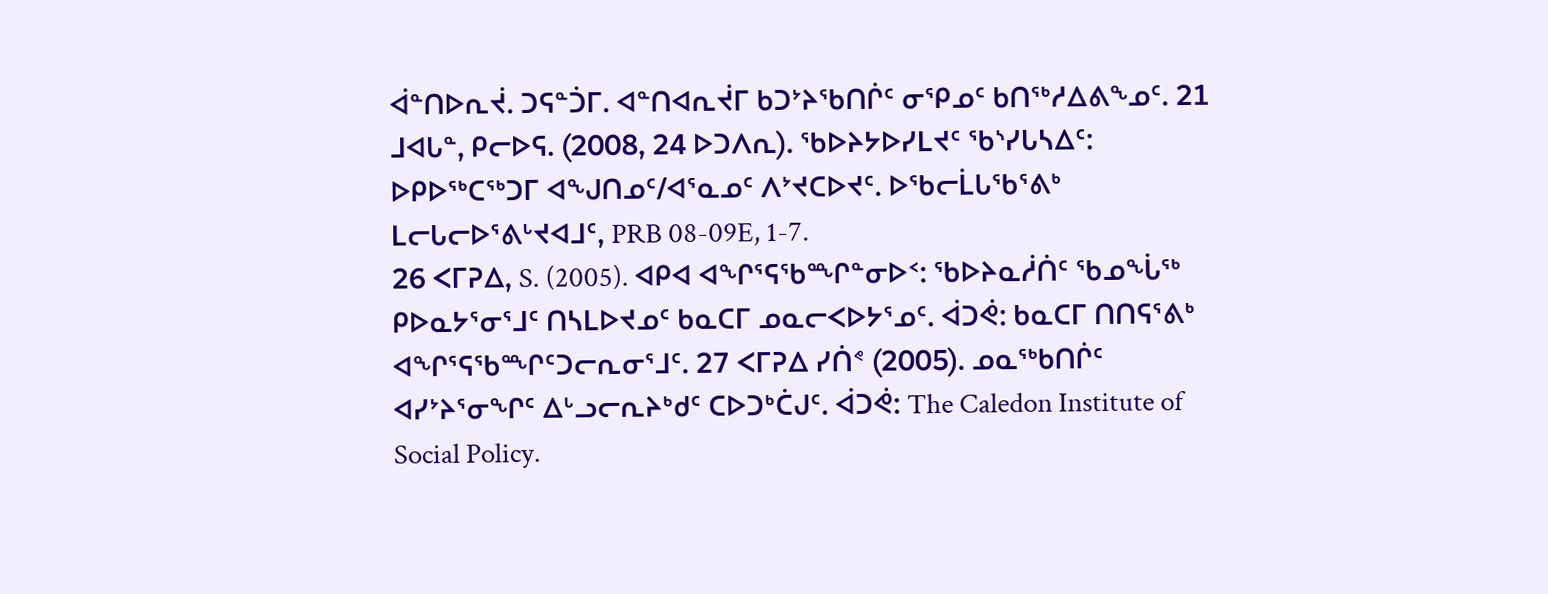ᐋᓐᑎᐅᕆᔫ. ᑐᕋᓐᑑᒥ. ᐊᓐᑎᐊᕆᔫᒥ ᑲᑐᔾᔨᖃᑎᒌᑦ ᓂᕿᓄᑦ ᑲᑎᖅᓱᐃᕕᖕᓄᑦ. 21 ᒧᐊᒐᓐ, ᑭᓕᐅᕋ. (2008, 24 ᐅᑐᐱᕆ). ᖃᐅᔨᔭᐅᓯᒪᔪᑦ ᖃᔅᓯᒐᓴᐃᑦ: ᐅᑭᐅᖅᑕᖅᑐᒥ ᐊᖑᑎᓄᑦ/ᐊᕐᓇᓄᑦ ᐱᔾᔪᑕᐅᔪᑦ. ᐅᖃᓕᒫᒐᖃᕐᕕᒃ ᒪᓕᒐᓕᐅᕐᕕᒡᔪᐊᒧᑦ, PRB 08-09E, 1-7.
26 ᐸᒥᕈᐃ, S. (2005). ᐊᑭᐊ ᐊᖏᕐᕋᖃᙱᓐᓂᐅᑉ: ᖃᐅᔨᓇᓲᑏᑦ ᖃᓄᖔᖅ ᑭᐅᓇᔭᕐᓂᕐᒧᑦ ᑎᓴᒪᐅᔪᓄᑦ ᑲᓇᑕᒥ ᓄᓇᓕᐸᐅᔭᕐᓄᑦ. ᐋᑐᕚ: ᑲᓇᑕᒥ ᑎᑎᕋᕐᕕᒃ ᐊᖏᕐᕋᖃᙱᑦᑐᓕᕆᓂᕐᒧᑦ. 27 ᐸᒥᕈᐃ ᓯᑏᕝ (2005). ᓄᓇᖅᑲᑎᒌᑦ ᐊᓯᔾᔨᕐᓂᖏᑦ ᐃᒡᓗᓕᕆᔨᒃᑯᑦ ᑕᐅᑐᒃᑖᒍᑦ. ᐋᑐᕚ: The Caledon Institute of Social Policy.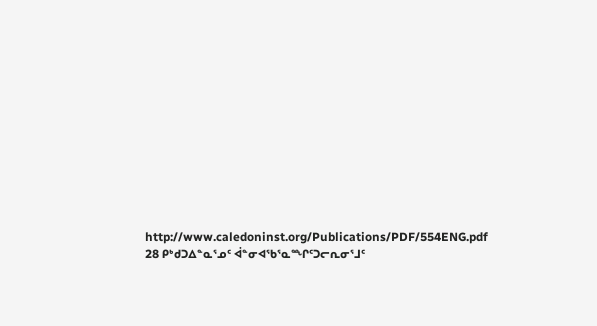http://www.caledoninst.org/Publications/PDF/554ENG.pdf 28 ᑭᒃᑯᑐᐃᓐᓇᕐᓄᑦ ᐋᓐᓂᐊᖃᕐᓇᙱᑦᑐᓕᕆᓂᕐᒧᑦ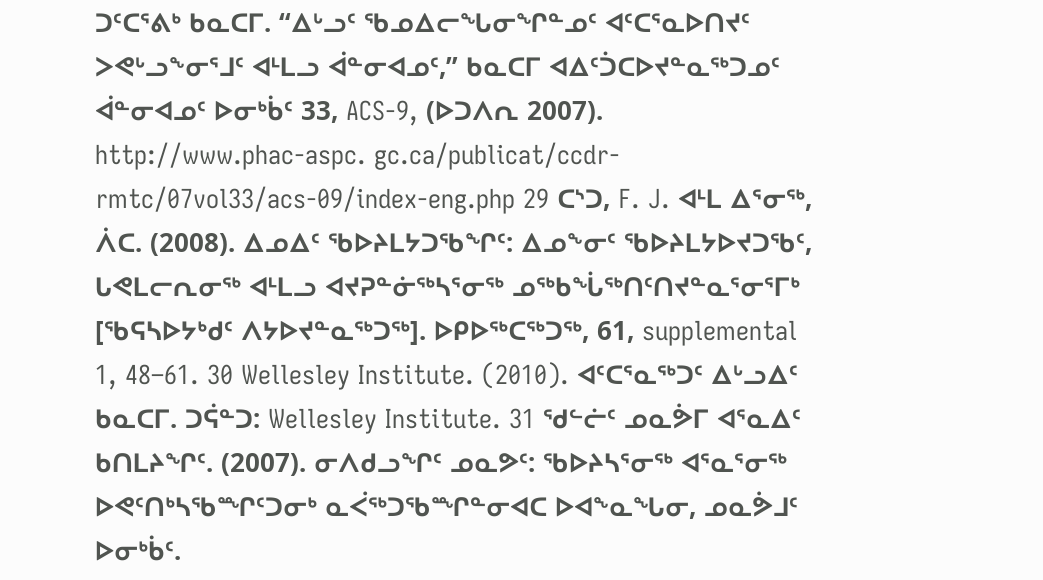ᑐᑦᑕᕐᕕᒃ ᑲᓇᑕᒥ. “ᐃᒡᓗᑦ ᖃᓄᐃᓕᖓᓂᖏᓐᓄᑦ ᐊᑦᑕᕐᓇᐅᑎᔪᑦ ᐳᕙᒡᓗᖕᓂᕐᒧᑦ ᐊᒻᒪᓗ ᐋᓐᓂᐊᓄᑦ,” ᑲᓇᑕᒥ ᐊᐃᑦᑑᑕᐅᔪᓐᓇᖅᑐᓄᑦ ᐋᓐᓂᐊᓄᑦ ᐅᓂᒃᑳᑦ 33, ACS-9, (ᐅᑐᐱᕆ 2007). http://www.phac-aspc. gc.ca/publicat/ccdr-rmtc/07vol33/acs-09/index-eng.php 29 ᑕᔅᑐ, F. J. ᐊᒻᒪ ᐃᕐᓂᖅ, ᐲᑕ. (2008). ᐃᓄᐃᑦ ᖃᐅᔨᒪᔭᑐᖃᖏᑦ: ᐃᓄᖕᓂᑦ ᖃᐅᔨᒪᔭᐅᔪᑐᖃᑦ, ᒐᕙᒪᓕᕆᓂᖅ ᐊᒻᒪᓗ ᐊᔪᕈᓐᓃᖅᓴᕐᓂᖅ ᓄᖅᑲᖔᖅᑎᑦᑎᔪᓐᓇᕐᓂᕐᒥᒃ [ᖃᕋᓴᐅᔭᒃᑯᑦ ᐱᔭᐅᔪᓐᓇᖅᑐᖅ]. ᐅᑭᐅᖅᑕᖅᑐᖅ, 61, supplemental 1, 48–61. 30 Wellesley Institute. (2010). ᐊᑦᑕᕐᓇᖅᑐᑦ ᐃᒡᓗᐃᑦ ᑲᓇᑕᒥ. ᑐᕌᓐᑐ: Wellesley Institute. 31 ᖁᓪᓖᑦ ᓄᓇᕘᒥ ᐊᕐᓇᐃᑦ ᑲᑎᒪᔨᖏᑦ. (2007). ᓂᐱᑯᓗᖏᑦ ᓄᓇᕗᑦ: ᖃᐅᔨᓴᕐᓂᖅ ᐊᕐᓇᕐᓂᖅ ᐅᕙᑦᑎᒃᓴᖃᙱᑦᑐᓂᒃ ᓇᐹᖅᑐᖃᙱᓐᓂᐊᑕ ᐅᐊᖕᓇᖓᓂ, ᓄᓇᕘᒧᑦ ᐅᓂᒃᑳᑦ.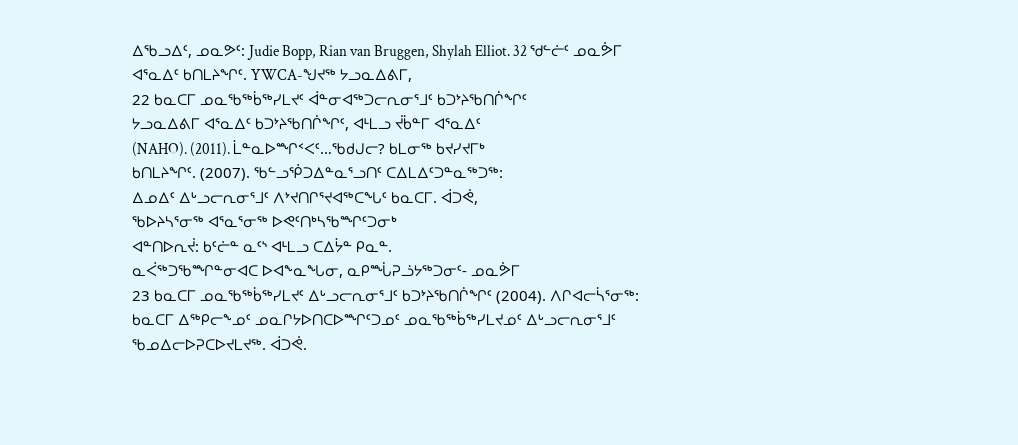ᐃᖃᓗᐃᑦ, ᓄᓇᕗᑦ: Judie Bopp, Rian van Bruggen, Shylah Elliot. 32 ᖁᓪᓖᑦ ᓄᓇᕘᒥ ᐊᕐᓇᐃᑦ ᑲᑎᒪᔨᖏᑦ. YWCA-ᖑᔪᖅ ᔭᓗᓇᐃᕕᒥ,
22 ᑲᓇᑕᒥ ᓄᓇᖃᖅᑳᖅᓯᒪᔪᑦ ᐋᓐᓂᐊᖅᑐᓕᕆᓂᕐᒧᑦ ᑲᑐᔾᔨᖃᑎᒌᖏᑦ
ᔭᓗᓇᐃᕕᒥ ᐊᕐᓇᐃᑦ ᑲᑐᔾᔨᖃᑎᒌᖏᑦ, ᐊᒻᒪᓗ ᔫᑳᓐᒥ ᐊᕐᓇᐃᑦ
(NAHO). (2011). ᒫᓐᓇᐅᙱᑉᐸᑦ…ᖃᑯᒍᓕ? ᑲᒪᓂᖅ ᑲᔪᓯᔪᒥᒃ
ᑲᑎᒪᔨᖏᑦ. (2007). ᖃᓪᓗᖀᑐᐃᓐᓇᕐᓗᑎᑦ ᑕᐃᒪᐃᑦᑐᓐᓇᖅᑐᖅ:
ᐃᓄᐃᑦ ᐃᒡᓗᓕᕆᓂᕐᒧᑦ ᐱᔾᔪᑎᒋᕐᔪᐊᖅᑕᖓᑦ ᑲᓇᑕᒥ. ᐋᑐᕚ,
ᖃᐅᔨᓴᕐᓂᖅ ᐊᕐᓇᕐᓂᖅ ᐅᕙᑦᑎᒃᓴᖃᙱᑦᑐᓂᒃ
ᐊᓐᑎᐅᕆᔫ: ᑲᑦᓖᓐ ᓇᑦᔅ ᐊᒻᒪᓗ ᑕᐃᔮᓐ ᑭᓇᓐ.
ᓇᐹᖅᑐᖃᙱᓐᓂᐊᑕ ᐅᐊᖕᓇᖓᓂ, ᓇᑭᙶᕈᓘᔭᖅᑐᓂᑦ- ᓄᓇᕘᒥ
23 ᑲᓇᑕᒥ ᓄᓇᖃᖅᑳᖅᓯᒪᔪᑦ ᐃᒡᓗᓕᕆᓂᕐᒧᑦ ᑲᑐᔾᔨᖃᑎᒌᖏᑦ (2004). ᐱᒋᐊᓕᓵᕐᓂᖅ: ᑲᓇᑕᒥ ᐃᖅᑭᓕᖕᓄᑦ ᓄᓇᒋᔭᐅᑎᑕᐅᙱᑦᑐᓄᑦ ᓄᓇᖃᖅᑳᖅᓯᒪᔪᓄᑦ ᐃᒡᓗᓕᕆᓂᕐᒧᑦ
ᖃᓄᐃᓕᐅᕈᑕᐅᔪᒪᔪᖅ. ᐋᑐᕚ.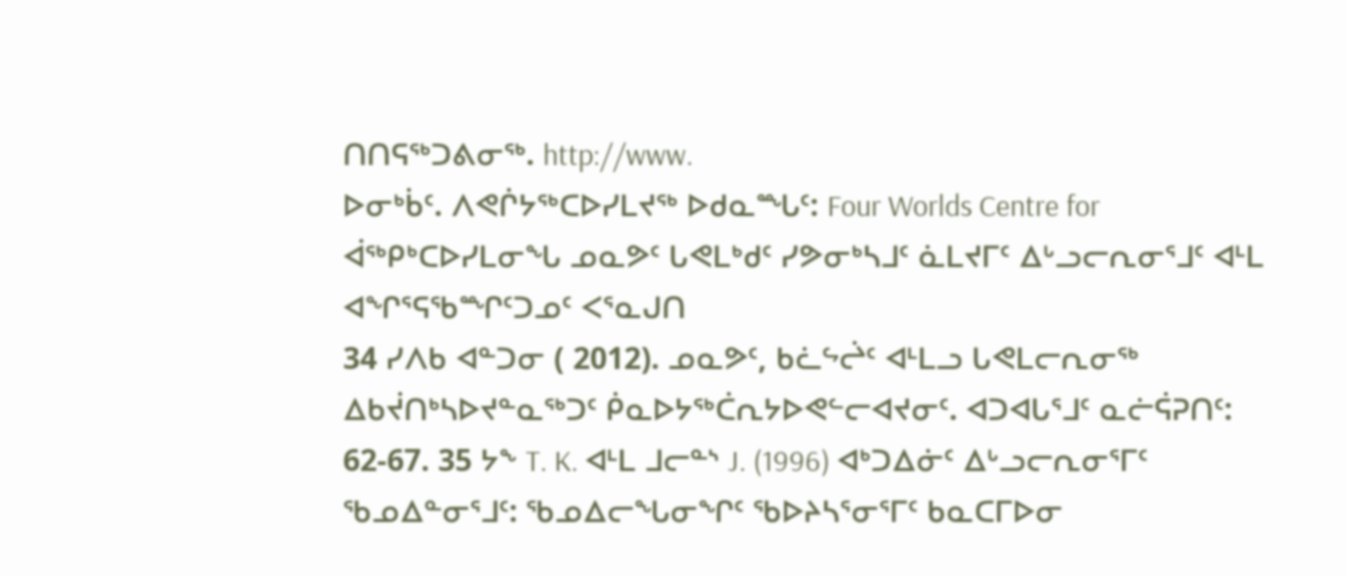ᑎᑎᕋᖅᑐᕕᓂᖅ. http://www.
ᐅᓂᒃᑳᑦ. ᐱᕙᒌᔭᖅᑕᐅᓯᒪᔪᖅ ᐅᑯᓇᙵᑦ: Four Worlds Centre for
ᐋᖅᑭᒃᑕᐅᓯᒪᓂᖓ ᓄᓇᕗᑦ ᒐᕙᒪᒃᑯᑦ ᓯᕗᓂᒃᓴᒧᑦ ᓈᒪᔪᒥᑦ ᐃᒡᓗᓕᕆᓂᕐᒧᑦ ᐊᒻᒪ ᐊᖏᕐᕋᖃᙱᑦᑐᓄᑦ ᐸᕐᓇᒍᑎ
34 ᓯᐱᑲ ᐊᓐᑐᓂ ( 2012). ᓄᓇᕗᑦ, ᑲᓛᖦᖡᑦ ᐊᒻᒪᓗ ᒐᕙᒪᓕᕆᓂᖅ ᐃᑲᔫᑎᒃᓴᐅᔪᓐᓇᖅᑐᑦ ᑮᓇᐅᔭᖅᑖᕆᔭᐅᕙᓪᓕᐊᔪᓂᑦ. ᐊᑐᐊᒐᕐᒧᑦ ᓇᓖᕌᕈᑎᑦ: 62-67. 35 ᔭᖕ T. K. ᐊᒻᒪ ᒧᓕᓐᔅ J. (1996) ᐊᒃᑐᐃᓃᑦ ᐃᒡᓗᓕᕆᓂᕐᒥᑦ ᖃᓄᐃᓐᓂᕐᒧᑦ: ᖃᓄᐃᓕᖓᓂᖏᑦ ᖃᐅᔨᓴᕐᓂᕐᒥᑦ ᑲᓇᑕᒥᐅᓂ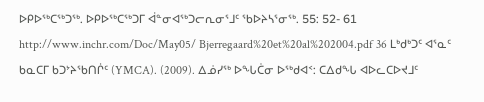ᐅᑭᐅᖅᑕᖅᑐᖅ. ᐅᑭᐅᖅᑕᖅᑐᒥ ᐋᓐᓂᐊᖅᑐᓕᕆᓂᕐᒧᑦ ᖃᐅᔨᓴᕐᓂᖅ. 55: 52- 61 http://www.inchr.com/Doc/May05/ Bjerregaard%20et%20al%202004.pdf 36 ᒪᒃᑯᒃᑐᑦ ᐊᕐᓇᑦ ᑲᓇᑕᒥ ᑲᑐᔾᔨᖃᑎᒌᑦ (YMCA). (2009). ᐃᓅᓯᖅ ᐅᖓᑖᓂ ᐅᖅᑯᐊᑉ: ᑕᐃᑯᖓ ᐊᐅᓚᑕᐅᔪᒧᑦ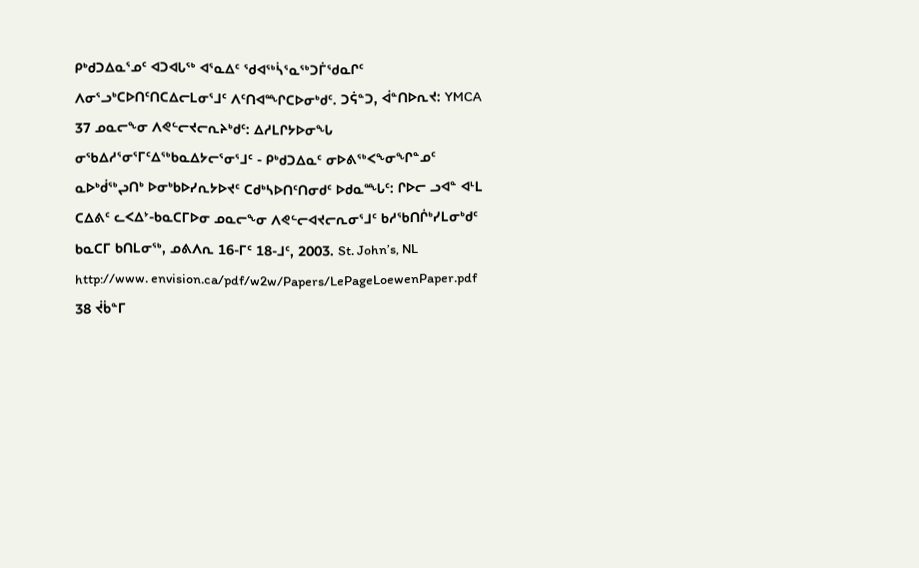ᑭᒃᑯᑐᐃᓇᕐᓄᑦ ᐊᑐᐊᒐᖅ ᐊᕐᓇᐃᑦ ᖁᐊᖅᓵᕐᓇᖅᑐᒦᖁᓇᒋᑦ ᐱᓂᕐᓗᒃᑕᐅᑎᑦᑎᑕᐃᓕᒪᓂᕐᒧᑦ ᐱᑦᑎᐊᙱᑕᐅᓂᒃᑯᑦ. ᑐᕌᓐᑐ, ᐋᓐᑎᐅᕆᔪ: YMCA 37 ᓄᓇᓕᖕᓂ ᐱᕙᓪᓕᔪᓕᕆᔨᒃᑯᑦ: ᐃᓱᒪᒋᔭᐅᓂᖓ ᓂᖃᐃᓱᕐᓂᕐᒥᑦᐃᖅᑲᓇᐃᔭᓕᕐᓂᕐᒧᑦ - ᑭᒃᑯᑐᐃᓇᑦ ᓂᐅᕕᖅᐸᖕᓂᖏᓐᓄᑦ ᓇᐅᒃᑰᖅᖢᑎᒃ ᐅᓂᒃᑲᐅᓯᕆᔭᐅᔪᑦ ᑕᑯᒃᓴᐅᑎᑦᑎᓂᑯᑦ ᐅᑯᓇᙵᑦ: ᒋᐅᓕ ᓗᐊᓐ ᐊᒻᒪ ᑕᐃᕕᑦ ᓚᐸᐃᔾ-ᑲᓇᑕᒥᐅᓂ ᓄᓇᓕᖕᓂ ᐱᕙᓪᓕᐊᔪᓕᕆᓂᕐᒧᑦ ᑲᓱᖃᑎᒌᒃᓯᒪᓂᒃᑯᑦ ᑲᓇᑕᒥ ᑲᑎᒪᓂᖅ, ᓄᕕᐱᕆ 16-ᒥᑦ 18-ᒧᑦ, 2003. St. John’s, NL http://www. envision.ca/pdf/w2w/Papers/LePageLoewenPaper.pdf 38 ᔫᑳᓐᒥ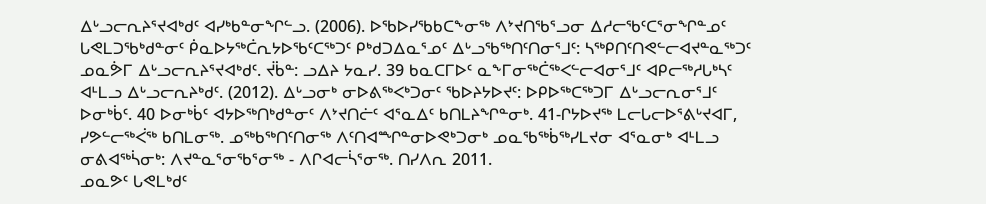ᐃᒡᓗᓕᕆᔨᕐᔪᐊᒃᑯᑦ ᐊᓯᒃᑲᓐᓂᖏᓪᓗ. (2006). ᐅᖃᐅᓯᖃᑲᑕᖕᓂᖅ ᐱᔾᔪᑎᖃᕐᓗᓂ ᐃᓱᓕᖃᑦᑕᕐᓂᖏᓐᓄᑦ ᒐᕙᒪᑐᖃᒃᑯᓐᓂᑦ ᑮᓇᐅᔭᖅᑖᕆᔭᐅᖃᑦᑕᖅᑐᑦ ᑭᒃᑯᑐᐃᓇᕐᓄᑦ ᐃᒡᓗᖃᖅᑎᑦᑎᓂᕐᒧᑦ: ᓴᖅᑭᑎᑦᑎᕙᓪᓕᐊᔪᓐᓇᖅᑐᑦ ᓄᓇᕘᒥ ᐃᒡᓗᓕᕆᔨᕐᔪᐊᒃᑯᑦ. ᔫᑳᓐ: ᓗᐃᔨ ᔭᓇᓯ. 39 ᑲᓇᑕᒥᐅᑦ ᓇᖕᒥᓂᖅᑖᖅᐸᓪᓕᐊᓂᕐᒧᑦ ᐊᑭᓕᖅᓱᒐᒃᓴᑦ ᐊᒻᒪᓗ ᐃᒡᓗᓕᕆᔨᒃᑯᑦ. (2012). ᐃᒡᓗᓂᒃ ᓂᐅᕕᖅᐸᒃᑐᓂᑦ ᖃᐅᔨᔭᐅᔪᑦ: ᐅᑭᐅᖅᑕᖅᑐᒥ ᐃᒡᓗᓕᕆᓂᕐᒧᑦ ᐅᓂᒃᑳᑦ. 40 ᐅᓂᒃᑳᑦ ᐊᔭᐅᖅᑎᒃᑯᓐᓂᑦ ᐱᔾᔪᑎᓖᑦ ᐊᕐᓇᐃᑦ ᑲᑎᒪᔨᖏᓐᓂᒃ. 41-ᒋᔭᐅᔪᖅ ᒪᓕᒐᓕᐅᕐᕕᒡᔪᐊᒥ, ᓯᕗᓪᓕᖅᐹᖅ ᑲᑎᒪᓂᖅ. ᓄᖅᑲᖅᑎᑦᑎᓂᖅ ᐱᑦᑎᐊᙱᓐᓂᐅᕙᒃᑐᓂᒃ ᓄᓇᖃᖅᑳᖅᓯᒪᔪᓂ ᐊᕐᓇᓂᒃ ᐊᒻᒪᓗ ᓂᕕᐊᖅᓵᓂᒃ: ᐱᔪᓐᓇᕐᓂᖃᕐᓂᖅ - ᐱᒋᐊᓕᓵᕐᓂᖅ. ᑎᓯᐱᕆ 2011.
ᓄᓇᕗᑦ ᒐᕙᒪᒃᑯᑦ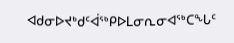ᐊᑯᓂᐅᔪᒃᑯᑦᐋᖅᑭᐅᒪᓂᕆᓂᐊᖅᑕᖓᑦ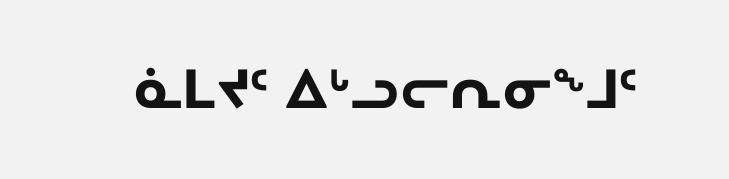ᓈᒪᔪᑦ ᐃᒡᓗᓕᕆᓂᖕᒧᑦ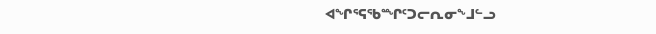ᐊᖏᕐᕋᖃᙱᑦᑐᓕᕆᓂᖕᒧᓪᓗ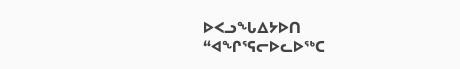ᐅᐸᓗᖓᐃᔭᐅᑎ
“ᐊᖏᕐᕋᓕᐅᓚᐅᖅᑕ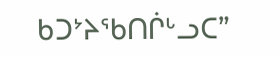ᑲᑐᔾᔨᖃᑎᒌᒡᓗᑕ”